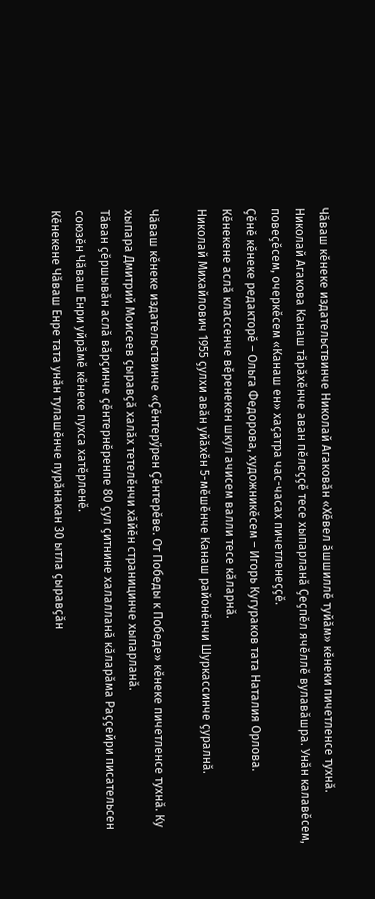Чӑваш кӗнеке издательствинче Николай Агаковӑн «Хӗвел ӑшшиллӗ туйӑм» кӗнеки пичетленсе тухнӑ.
Николай Агакова Канаш тӑрӑхӗнче аван пӗлеҫҫӗ тесе хыпарланӑ Ҫеҫпӗл ячӗллӗ вулавӑшра. Унӑн калавӗсем, повеҫӗсем, очеркӗсем «Канаш ен» хаҫатра час-часах пичетленеҫҫӗ.
Ҫӗнӗ кӗнеке редакторӗ – Ольга Федорова, художникӗсем – Игорь Кугураков тата Наталия Орлова.
Кӗнекене аслӑ классенче вӗренекен шкул ачисем валли тесе кӑларнӑ.
Николай Михайлович 1955 ҫулхи авӑн уйӑхӗн 5-мӗшӗнче Канаш районӗнчи Шуркассинче ҫуралнӑ.

Чӑваш кӗнеке издательствинче «Ҫӗнтерӳрен Ҫӗнтерӗве. От Победы к Победе» кӗнеке пичетленсе тухнӑ. Ку хыпара Дмитрий Моисеев ҫыравҫӑ халӑх тетелӗнчи хӑйӗн страницинче хыпарланӑ.
Тӑван ҫӗршывӑн аслӑ вӑрҫинче ҫӗнтернӗренпе 80 ҫул ҫитнине халалланӑ кӑларӑма Раҫҫейри писательсен союзӗн Чӑваш Енри уйрӑмӗ кӗнеке пухса хатӗрленӗ.
Кӗнекене Чӑваш Енре тата унӑн тулашӗнче пурӑнакан 30 ытла ҫыравҫӑн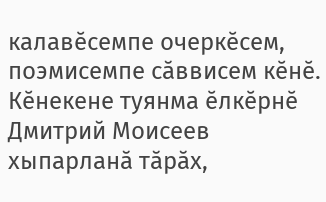калавӗсемпе очеркӗсем, поэмисемпе сӑввисем кӗнӗ.
Кӗнекене туянма ӗлкӗрнӗ Дмитрий Моисеев хыпарланӑ тӑрӑх,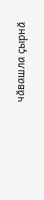чӑвашла ҫырнӑ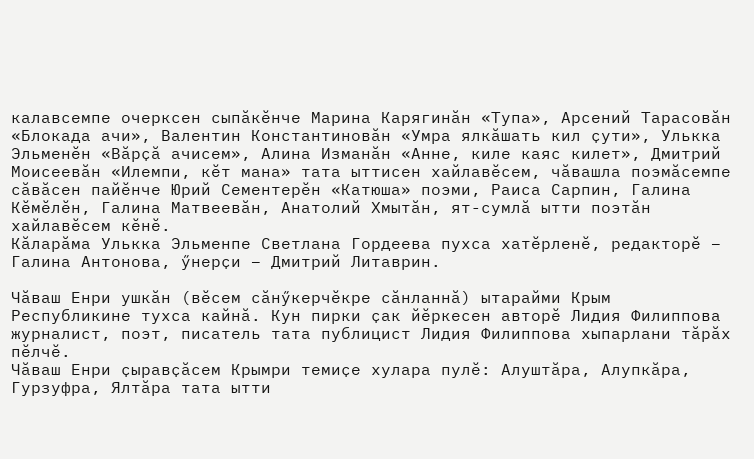калавсемпе очерксен сыпӑкӗнче Марина Карягинӑн «Тупа», Арсений Тарасовӑн «Блокада ачи», Валентин Константиновӑн «Умра ялкӑшать кил ҫути», Улькка Эльменӗн «Вӑрҫӑ ачисем», Алина Изманӑн «Анне, киле каяс килет», Дмитрий Моисеевӑн «Илемпи, кӗт мана» тата ыттисен хайлавӗсем, чӑвашла поэмӑсемпе сӑвӑсен пайӗнче Юрий Сементерӗн «Катюша» поэми, Раиса Сарпин, Галина Кӗмӗлӗн, Галина Матвеевӑн, Анатолий Хмытӑн, ят-сумлӑ ытти поэтӑн хайлавӗсем кӗнӗ.
Кӑларӑма Улькка Эльменпе Светлана Гордеева пухса хатӗрленӗ, редакторӗ – Галина Антонова, ӳнерҫи – Дмитрий Литаврин.

Чӑваш Енри ушкӑн (вӗсем сӑнӳкерчӗкре сӑнланнӑ) ытарайми Крым Республикине тухса кайнӑ. Кун пирки ҫак йӗркесен авторӗ Лидия Филиппова журналист, поэт, писатель тата публицист Лидия Филиппова хыпарлани тӑрӑх пӗлчӗ.
Чӑваш Енри ҫыравҫӑсем Крымри темиҫе хулара пулӗ: Алуштӑра, Алупкӑра, Гурзуфра, Ялтӑра тата ытти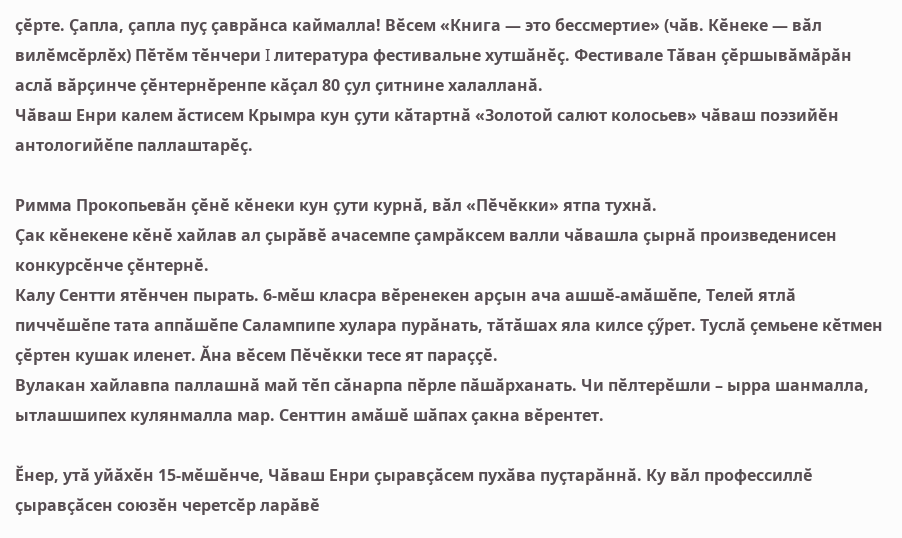ҫӗрте. Ҫапла, ҫапла пуҫ ҫаврӑнса каймалла! Вӗсем «Книга — это бессмертие» (чӑв. Кӗнеке — вӑл вилӗмсӗрлӗх) Пӗтӗм тӗнчери I литература фестивальне хутшӑнӗҫ. Фестивале Тӑван ҫӗршывӑмӑрӑн аслӑ вӑрҫинче ҫӗнтернӗренпе кӑҫал 80 ҫул ҫитнине халалланӑ.
Чӑваш Енри калем ӑстисем Крымра кун ҫути кӑтартнӑ «Золотой салют колосьев» чӑваш поэзийӗн антологийӗпе паллаштарӗҫ.

Римма Прокопьевӑн ҫӗнӗ кӗнеки кун ҫути курнӑ, вӑл «Пӗчӗкки» ятпа тухнӑ.
Ҫак кӗнекене кӗнӗ хайлав ал ҫырӑвӗ ачасемпе ҫамрӑксем валли чӑвашла ҫырнӑ произведенисен конкурсӗнче ҫӗнтернӗ.
Калу Сентти ятӗнчен пырать. 6-мӗш класра вӗренекен арҫын ача ашшӗ-амӑшӗпе, Телей ятлӑ пиччӗшӗпе тата аппӑшӗпе Салампипе хулара пурӑнать, тӑтӑшах яла килсе ҫӳрет. Туслӑ ҫемьене кӗтмен ҫӗртен кушак иленет. Ӑна вӗсем Пӗчӗкки тесе ят параҫҫӗ.
Вулакан хайлавпа паллашнӑ май тӗп сӑнарпа пӗрле пӑшӑрханать. Чи пӗлтерӗшли – ырра шанмалла, ытлашшипех кулянмалла мар. Сенттин амӑшӗ шӑпах ҫакна вӗрентет.

Ӗнер, утӑ уйӑхӗн 15-мӗшӗнче, Чӑваш Енри ҫыравҫӑсем пухӑва пуҫтарӑннӑ. Ку вӑл профессиллӗ ҫыравҫӑсен союзӗн черетсӗр ларӑвӗ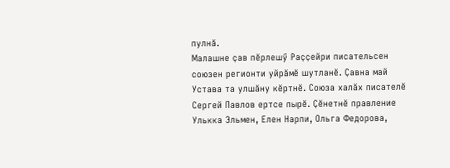пулнӑ.
Малашне ҫав пӗрлешӳ Раҫҫейри писательсен союзен регионти уйрӑмӗ шутланӗ. Ҫавна май Устава та улшӑну кӗртнӗ. Союза халӑх писателӗ Сергей Павлов ертсе пырӗ. Ҫӗнетнӗ правление Улькка Эльмен, Елен Нарпи, Ольга Федорова,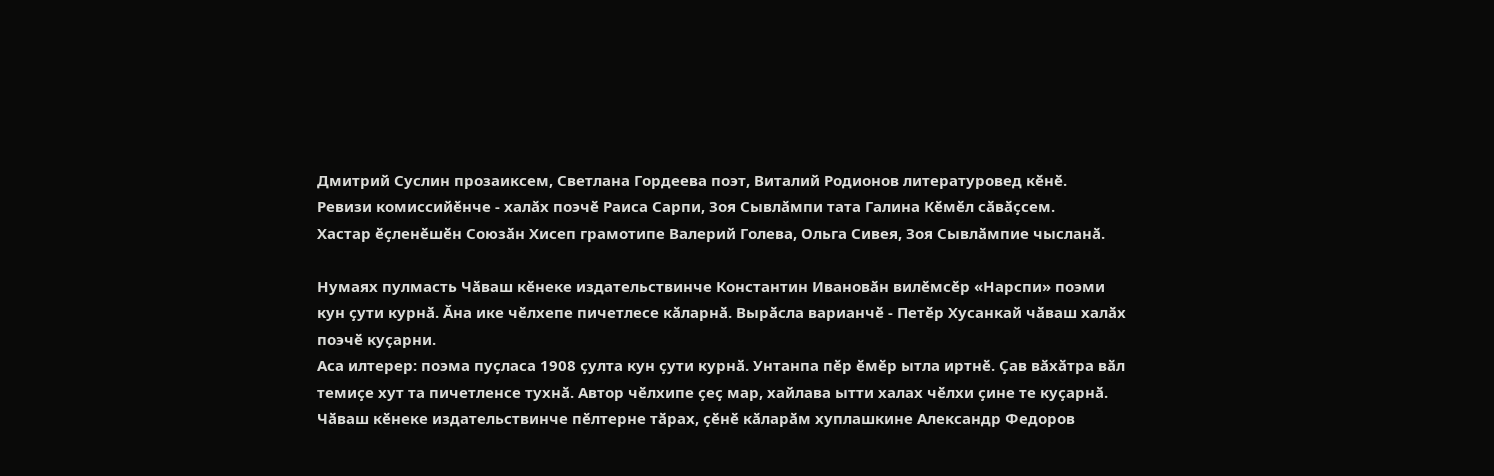Дмитрий Суслин прозаиксем, Светлана Гордеева поэт, Виталий Родионов литературовед кӗнӗ.
Ревизи комиссийӗнче - халӑх поэчӗ Раиса Сарпи, Зоя Сывлӑмпи тата Галина Кӗмӗл сӑвӑҫсем.
Хастар ӗҫленӗшӗн Союзӑн Хисеп грамотипе Валерий Голева, Ольга Сивея, Зоя Сывлӑмпие чысланӑ.

Нумаях пулмасть Чӑваш кӗнеке издательствинче Константин Ивановӑн вилӗмсӗр «Нарспи» поэми кун ҫути курнӑ. Ӑна ике чӗлхепе пичетлесе кӑларнӑ. Вырӑсла варианчӗ - Петӗр Хусанкай чӑваш халӑх поэчӗ куҫарни.
Аса илтерер: поэма пуҫласа 1908 ҫулта кун ҫути курнӑ. Унтанпа пӗр ӗмӗр ытла иртнӗ. Ҫав вӑхӑтра вӑл темиҫе хут та пичетленсе тухнӑ. Автор чӗлхипе ҫеҫ мар, хайлава ытти халах чӗлхи ҫине те куҫарнӑ.
Чӑваш кӗнеке издательствинче пӗлтерне тӑрах, ҫӗнӗ кӑларӑм хуплашкине Александр Федоров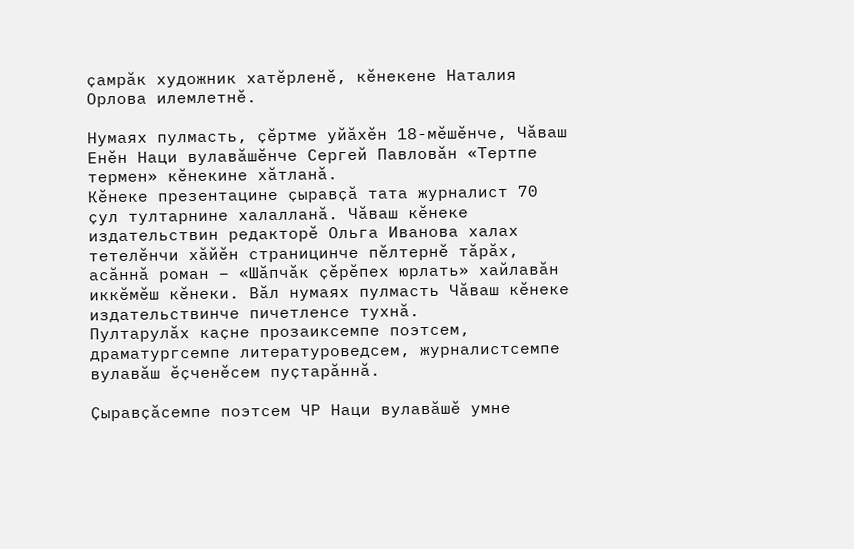ҫамрӑк художник хатӗрленӗ, кӗнекене Наталия Орлова илемлетнӗ.

Нумаях пулмасть, ҫӗртме уйӑхӗн 18-мӗшӗнче, Чӑваш Енӗн Наци вулавӑшӗнче Сергей Павловӑн «Тертпе термен» кӗнекине хӑтланӑ.
Кӗнеке презентацине ҫыравҫӑ тата журналист 70 ҫул тултарнине халалланӑ. Чӑваш кӗнеке издательствин редакторӗ Ольга Иванова халах тетелӗнчи хӑйӗн страницинче пӗлтернӗ тӑрӑх, асӑннӑ роман – «Шӑпчӑк ҫӗрӗпех юрлать» хайлавӑн иккӗмӗш кӗнеки. Вӑл нумаях пулмасть Чӑваш кӗнеке издательствинче пичетленсе тухнӑ.
Пултарулӑх каҫне прозаиксемпе поэтсем, драматургсемпе литературоведсем, журналистсемпе вулавӑш ӗҫченӗсем пуҫтарӑннӑ.

Ҫыравҫӑсемпе поэтсем ЧР Наци вулавӑшӗ умне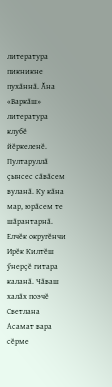литература пикникне пухӑннӑ. Ӑна «Варкӑш» литература клубӗ йӗркеленӗ.
Пултаруллӑ ҫынсес сӑвӑсем вуланӑ. Ку кӑна мар, юрӑсем те шӑрантарнӑ. Елчӗк округӗнчи Ирӗк Килтӗш ӳнерҫӗ гитара каланӑ. Чӑваш халӑх поэчӗ Светлана Асамат вара сӗрме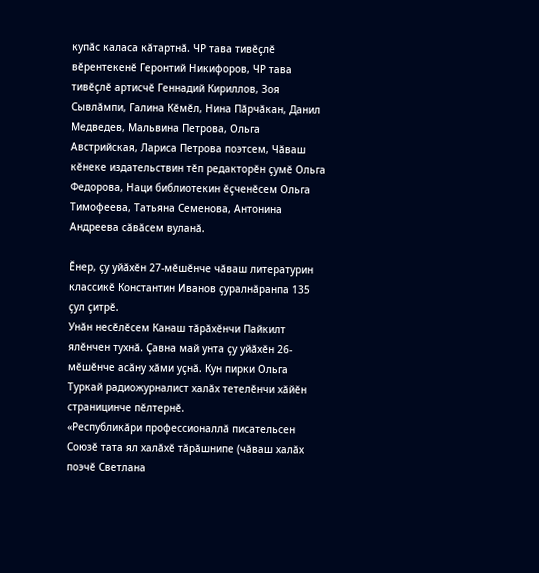купӑс каласа кӑтартнӑ. ЧР тава тивӗҫлӗ вӗрентекенӗ Геронтий Никифоров, ЧР тава тивӗҫлӗ артисчӗ Геннадий Кириллов, Зоя Сывлӑмпи, Галина Кӗмӗл, Нина Пӑрчӑкан, Данил Медведев, Мальвина Петрова, Ольга Австрийская, Лариса Петрова поэтсем, Чӑваш кӗнеке издательствин тӗп редакторӗн ҫумӗ Ольга Федорова, Наци библиотекин ӗҫченӗсем Ольга Тимофеева, Татьяна Семенова, Антонина Андреева сӑвӑсем вуланӑ.

Ӗнер, ҫу уйӑхӗн 27-мӗшӗнче чӑваш литературин классикӗ Константин Иванов ҫуралнӑранпа 135 ҫул ҫитрӗ.
Унӑн несӗлӗсем Канаш тӑрӑхӗнчи Пайкилт ялӗнчен тухнӑ. Ҫавна май унта ҫу уйӑхӗн 26-мӗшӗнче асӑну хӑми уҫнӑ. Кун пирки Ольга Туркай радиожурналист халӑх тетелӗнчи хӑйӗн страницинче пӗлтернӗ.
«Республикӑри профессионаллӑ писательсен Союзӗ тата ял халӑхӗ тӑрӑшнипе (чӑваш халӑх поэчӗ Светлана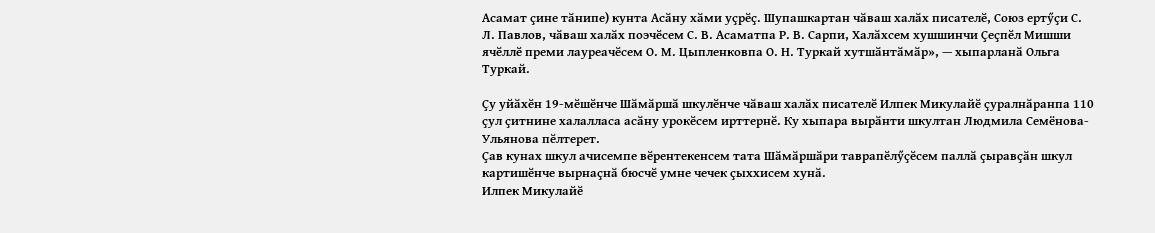Асамат ҫине тӑнипе) кунта Асӑну хӑми уҫрӗҫ. Шупашкартан чӑваш халӑх писателӗ, Союз ертӳҫи С. Л. Павлов, чӑваш халӑх поэчӗсем С. В. Асаматпа Р. В. Сарпи, Халӑхсем хушшинчи Ҫеҫпӗл Мишши ячӗллӗ преми лауреачӗсем О. М. Цыпленковпа О. Н. Туркай хутшӑнтӑмӑр», — хыпарланӑ Ольга Туркай.

Ҫу уйӑхӗн 19-мӗшӗнче Шӑмӑршӑ шкулӗнче чӑваш халӑх писателӗ Илпек Микулайӗ ҫуралнӑранпа 110 ҫул ҫитнине халалласа асӑну урокӗсем ирттернӗ. Ку хыпара вырӑнти шкултан Людмила Семёнова-Ульянова пӗлтерет.
Ҫав кунах шкул ачисемпе вӗрентекенсем тата Шӑмӑршӑри таврапӗлӳҫӗсем паллӑ ҫыравҫӑн шкул картишӗнче вырнаҫнӑ бюсчӗ умне чечек ҫыххисем хунӑ.
Илпек Микулайӗ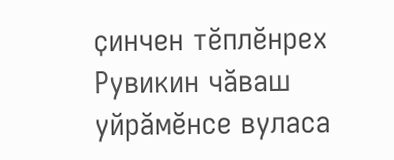ҫинчен тӗплӗнрех Рувикин чӑваш уйрӑмӗнсе вуласа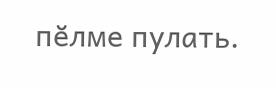пӗлме пулать.